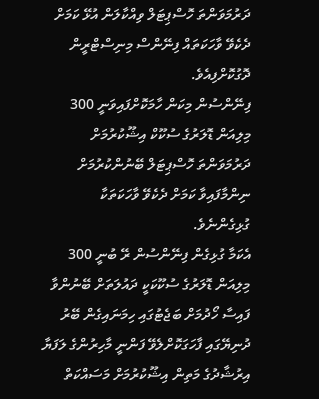ދަރުމަވަންތަ ހޮސްޕިޓަލް ވިއްކާލަން އުޅޭ ކަމަށް ދެކެވޭ ވާހަކަތައް ފިނޭންސް މިނިސްޓްރީން ދޮގުކޮށްފިއެވެ.
ފިނޭންސުން މިކަން ހާމަކޮށްފައިވަނީ 300 މިލިއަން ޑޮލަރުގެ ސުކޫކް އިޝޫކުރުމަށް ދަރުމަވަންތަ ހޮސްޕިޓަލް ބޭނުންކުރުމަށް ނިންމާފައިވާ ކަމަށް ދެކެވޭ ވާހަކަތަކާ ގުޅިގެންނެވެ.
އެކަމާ ގުޅިގެން ފިނޭންސުން ރޭ ބުނީ 300 މިލިއަން ޑޮލަރުގެ ސުކޫކަކީ ދައުލަތަށް ބޭނުންވާ ފައިސާ ހޯދުމަށް ބަޖެޓުގައި ހިމަނައިގެން ބޭރު ދުނިޔޭގައި ފާހަގަކޮށްލެވޭ ފަންނީ މާހިރުންގެ ލަފަޔާ އިރުޝާދުގެ މަތިން އިޝޫކުރުމަށް މަސައްކަތް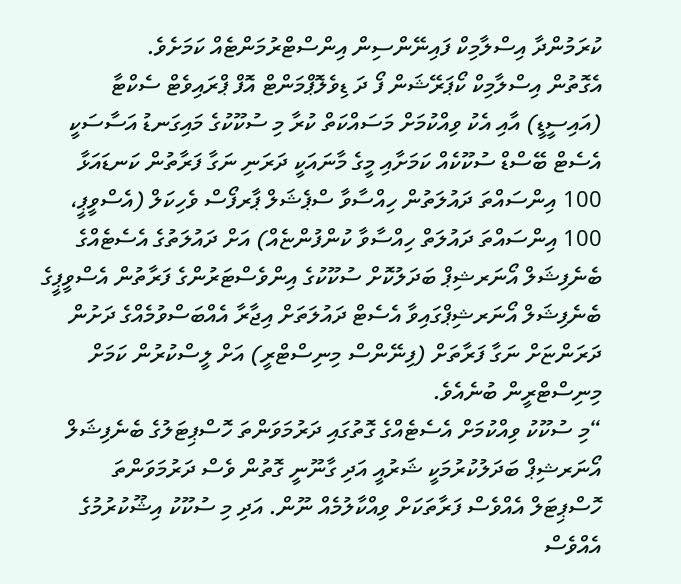ކުރަމުންދާ އިސްލާމިކް ފައިނޭންސިން އިންސްޓްރުމަންޓެއް ކަމަށެވެ.
އެގޮތުން އިސްލާމިކް ކޯޕަރޭޝަން ފޯ ދަ ޑިވެލޮޕްމަންޓް އޮފް ޕްރައިވެޓް ސެކްޓާ (އައިސީޑީ) އާއި އެކު ވިއްކުމަށް މަސައްކަތް ކުރާ މި ސުކޫކުގެ މައިގަނޑު އަސާސަކީ އެސެޓް ބޭސްޑް ސުކޫކެއް ކަމަށާއި މީގެ މާނައަކީ ދަރަނި ނަގާ ފަރާތުން ކަނޑައަޅާ 100 އިންސައްތަ ދައުލަތުން ހިއްސާވާ ސްޕެޝަލް ޕާރފޯސް ވެހިކަލް (އެސްވީޕީ، 100 އިންސައްތަ ދައުލަތް ހިއްސާވާ ކުންފުންޏެއް) އަށް ދައުލަތުގެ އެސެޓެއްގެ ބެނެފިޝަލް އޯނަރޝިޕް ބަދަލުކޮށް ސުކޫކުގެ އިންވެސްޓަރުންގެ ފަރާތުން އެސްވީޕީގެ ބެނެފިޝަލް އޯނަރޝިޕްގައިވާ އެސެޓް ދައުލަތަށް އިޖާރާ އެއްބަސްވުމެއްގެ ދަށުން ދަރަންޏަށް ނަގާ ފަރާތަށް (ފިނޭންސް މިނިސްޓްރީ) އަށް ލީސްކުރުން ކަމަށް މިނިސްޓްރީން ބުނެއެވެ.
“މި ސުކޫކު ވިއްކުމަށް އެސެޓެއްގެ ގޮތުގައި ދަރުމަވަންތަ ހޮސްޕިޓަލުގެ ބެނެފިޝަލް އޯނަރޝިޕް ބަދަލުކުރުމަކީ ޝަރުއީ އަދި ގާނޫނީ ގޮތުން ވެސް ދަރުމަވަންތަ ހޮސްޕިޓަލް އެއްވެސް ފަރާތަކަށް ވިއްކާލުމެއް ނޫން. އަދި މި ސުކޫކު އިޝޫކުރުމުގެ އެއްވެސް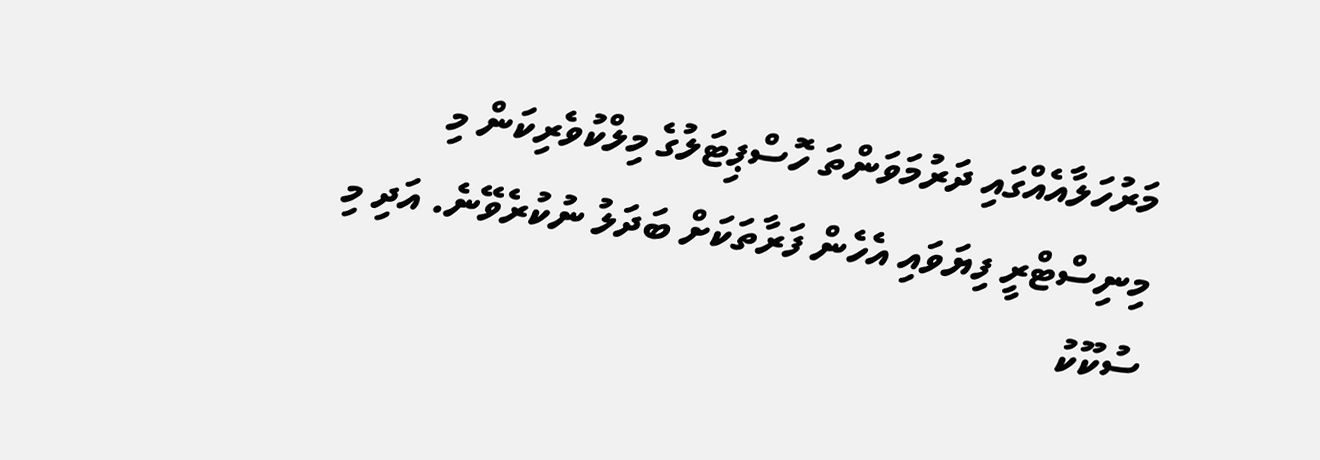މަރުހަލާއެއްގައި ދަރުމަވަންތަ ހޮސްޕިޓަލުގެ މިލްކުވެރިކަން މި މިނިސްޓްރީ ފިޔަވައި އެހެން ފަރާތަކަށް ބަދަލު ނުކުރެވޭނެ. އަދި މި ސުކޫކު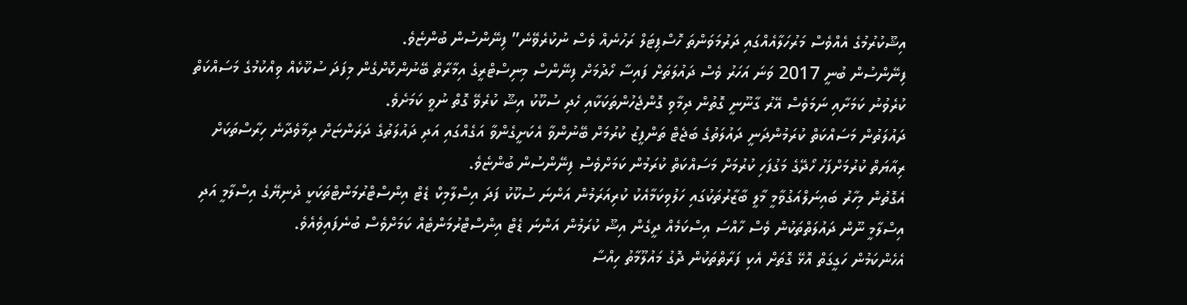އިޝޫކުރުމުގެ އެއްވެސް މަރުހަލާއެއްގައި ދަރުމަވަންތަ ހޮސްޕިޓަލް ރަހުނެއް ވެސް ނުކުރެވޭނެ” ފިނޭންސުން ބުންޏެވެ.
ފިނޭންސުން ބުނީ 2017 ވަނަ އަހަރު ވެސް ދައުލަތަށް ފައިސާ ހޯދުމަށް ފިނޭންސް މިނިސްޓްރީގެ އިމާރާތް ބޭނުންކޮށްގެން މިފަދަ ސުކޫކެއް ވިއްކުމުގެ މަސައްކަތް ކުރެވުނު ކަމަށާއި ނަމަވެސް އޭރު ގާނޫނީ ގޮތުން ދިމާވި ގޮންޖެހުންތަކަކާއި ހެދި ސުކޫކު އިޝޫ ކުރެވޭ ގޮތް ނުވީ ކަމަށެވެ.
ދައުލަތުން މަސައްކަތް ކުރަމުންދަނީ ދައުލަތުގެ ބަޖެޓް ތަންފީޒު ކުރުމަށް ބޭނުންވާ އެކަށީގެންވާ އަގެއްގައި އަދި ދައުލަތުގެ ދަރަންޏަށް ދިމާވެދާނެ ހިރާސްތަކަށް ރިއާޔަތް ކުރުމަށްފަހު ހޯދޭގެ މަގުފަހި ކުރުމަށް މަސައްކަތް ކުރަމުން ކަމަށްވެސް ފިނޭންސުން ބުންޏެވެ.
އެގޮތުން މިހާރު ބައިނަލްއަގުވާމީ މާލީ ބާޒާރުތަކުގައި ހަލުވިކަމާއެކު ކުރިއަރަމުން އަންނަ ސުކޫކު ފަދަ އިސްލާމިކް ޑެޓް އިންސްޓްރުމަންޓްތަކަކީ ދުނިޔޭގެ އިސްލާމީ އަދި އިސްލާމީ ނޫން ދައުލަތްތަކުން ވެސް ހާއްސަ އިސްކަމެއް ދީގެން އިޝޫ ކުރަމުން އަންނަ ޑެޓް އިންސްޓްރުމަންޓެއް ކަމަށްވެސް ބުނެފައިވެއެވެ.
އެހެންކަމުން ހަގީގަތް އޮޅޭ ގޮތަށް އެކި ފަރާތްތަކުން ދޮގު މައުލޫމާތު ހިއްސާ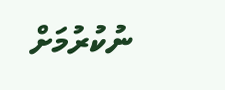ނުކުރުމަށް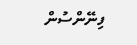ފިނޭންސުން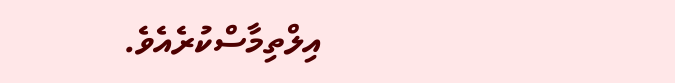އިލްތިމާސްކުރެއެވެ.